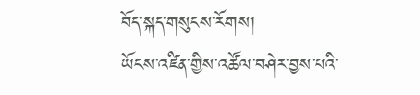བོད་སྐད་གསུངས་རོགས།
ཡོངས་འཛིན་གྱིས་འཚོལ་བཤེར་བྱས་པའི་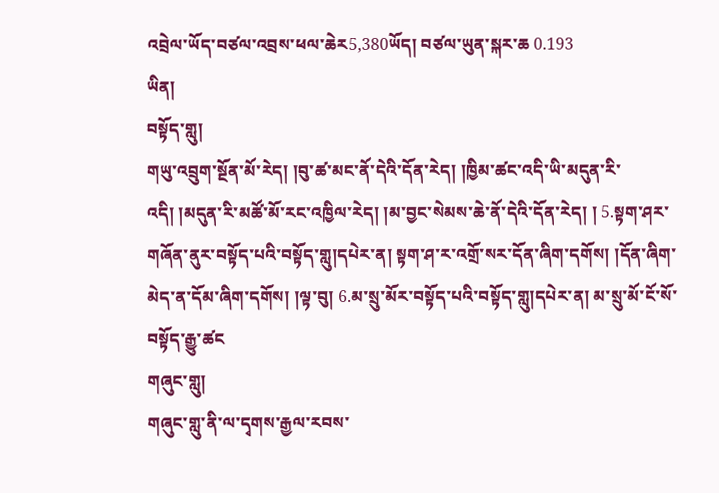འབྲེལ་ཡོད་བཙལ་འབྲས་ཕལ་ཆེར5,380ཡོད། བཙལ་ཡུན་སྐར་ཆ 0.193
ཡིན།
བསྟོད་གླུ།
གཡུ་འབྲུག་སྔོན་མོ་རེད། །བུ་ཚ་མང་ནོ་དེའི་དོན་རེད། །ཁྱིམ་ཚང་འདི་ཡི་མདུན་རི་འདི། །མདུན་རི་མཚོ་མོ་རང་འཁྱིལ་རེད། །མ་བྱང་སེམས་ཆེ་ནོ་དེའི་དོན་རེད། ། 5.སྟག་ཤར་གཞོན་ནུར་བསྟོད་པའི་བསྟོད་གླུ།དཔེར་ན། སྟག་ཤ་ར་འགྲོ་སར་དོན་ཞིག་དགོས། །དོན་ཞིག་མེད་ན་དོམ་ཞིག་དགོས། །ལྟ་བུ། 6.མ་སྲུ་མོར་བསྟོད་པའི་བསྟོད་གླུ།དཔེར་ན། མ་སྲུ་མོ་ངོ་སོ་བསྟོད་རྒྱུ་ཚང
གཞུང་གླུ།
གཞུང་གླུ་ནི་ལ་དྭགས་རྒྱལ་རབས་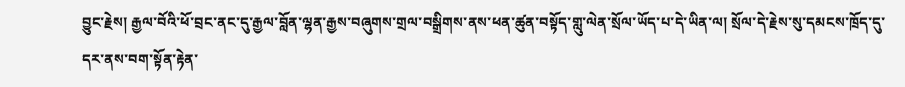བྱུང་རྗེས། རྒྱལ་བོའི་ཕོ་བྲང་ནང་དུ་རྒྱལ་བློན་ལྷན་རྒྱས་བཞུགས་གྲལ་བསྒྲིགས་ནས་ཕན་ཚུན་བསྟོད་གླུ་ལེན་སྲོལ་ཡོད་པ་དེ་ཡིན་ལ། སྲོལ་དེ་རྗེས་སུ་དམངས་ཁྲོད་དུ་དར་ནས་བག་སྟོན་རྟེན་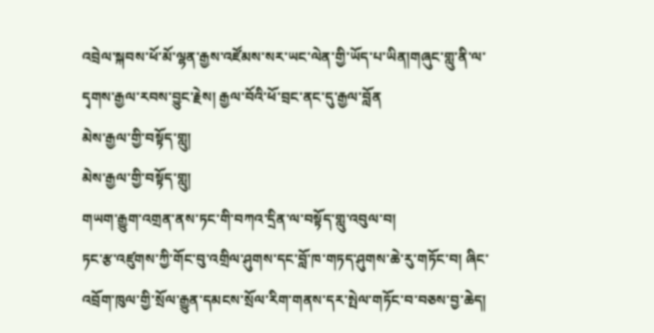འབྲེལ་སྐབས་ཕོ་མོ་ལྷན་རྒྱས་འཛོམས་སར་ཡང་ལེན་གྱི་ཡོད་པ་ཡིན།གཞུང་གླུ་ནི་ལ་དྭགས་རྒྱལ་རབས་བྱུང་རྗེས། རྒྱལ་བོའི་ཕོ་བྲང་ནང་དུ་རྒྱལ་བློན
མེས་རྒྱལ་གྱི་བསྟོད་གླུ།
མེས་རྒྱལ་གྱི་བསྟོད་གླུ།
གཡག་རྒྱུག་འགྲན་ནས་ཏང་གི་བཀའ་དྲིན་ལ་བསྟོད་གླུ་འབུལ་བ།
ཏང་རྩ་འཛུགས་ཀྱི་གོང་བུ་འགྲིལ་ཤུགས་དང་བློ་ཁ་གཏད་ཤུགས་ཆེ་རུ་གཏོང་བ། ཞིང་འབྲོག་ཁུལ་གྱི་སྲོལ་རྒྱུན་དམངས་སྲོལ་རིག་གནས་དར་སྤེལ་གཏོང་བ་བཅས་བྱ་ཆེད།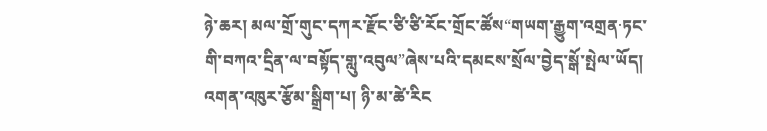ཉེ་ཆར། མལ་གྲོ་གུང་དཀར་རྫོང་ཙི་ཙི་རོང་གྲོང་ཚོས“གཡག་རྒྱུག་འགྲན·ཏང་གི་བཀའ་དྲིན་ལ་བསྟོད་གླུ་འབུལ”ཞེས་པའི་དམངས་སྲོལ་བྱེད་སྒོ་སྤེལ་ཡོད། འགན་འཁུར་རྩོམ་སྒྲིག་པ། ཉི་མ་ཚེ་རིང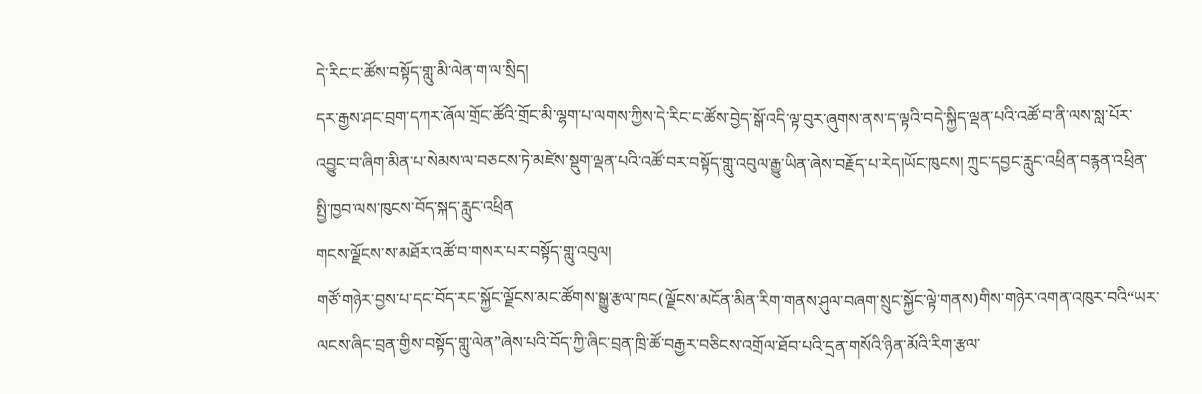དེ་རིང་ང་ཚོས་བསྟོད་གླུ་མི་ལེན་ག་ལ་སྲིད།
དར་རྒྱས་ཤང་བྲག་དཀར་ཞོལ་གྲོང་ཚོའི་གྲོང་མི་ལྷག་པ་ལགས་ཀྱིས་དེ་རིང་ང་ཚོས་བྱེད་སྒོ་འདི་ལྟ་བུར་ཞུགས་ནས་ད་ལྟའི་བདེ་སྐྱིད་ལྡན་པའི་འཚོ་བ་ནི་ལས་སླ་པོར་འབྱུང་བ་ཞིག་མིན་པ་སེམས་ལ་བཅངས་ཏེ་མཛེས་སྡུག་ལྡན་པའི་འཚོ་བར་བསྟོད་གླུ་འབུལ་རྒྱུ་ཡིན་ཞེས་བརྗོད་པ་རེད།ཡོང་ཁུངས། ཀྲུང་དབྱང་རླུང་འཕྲིན་བརྙན་འཕྲིན་སྤྱི་ཁྱབ་ལས་ཁུངས་བོད་སྐད་རླུང་འཕྲིན
གངས་ལྗོངས་ས་མཐོར་འཚོ་བ་གསར་པར་བསྟོད་གླུ་འབུལ།
གཙོ་གཉེར་བྱས་པ་དང་བོད་རང་སྐྱོང་ལྗོངས་མང་ཚོགས་སྒྱུ་རྩལ་ཁང(ལྗོངས་མངོན་མིན་རིག་གནས་ཤུལ་བཞག་སྲུང་སྐྱོང་ལྟེ་གནས)གིས་གཉེར་འགན་འཁུར་བའི“ཡར་ལངས་ཞིང་བྲན་གྱིས་བསྟོད་གླུ་ལེན”ཞེས་པའི་བོད་ཀྱི་ཞིང་བྲན་ཁྲི་ཚོ་བརྒྱར་བཅིངས་འགྲོལ་ཐོབ་པའི་དྲན་གསོའི་ཉིན་མོའི་རིག་རྩལ་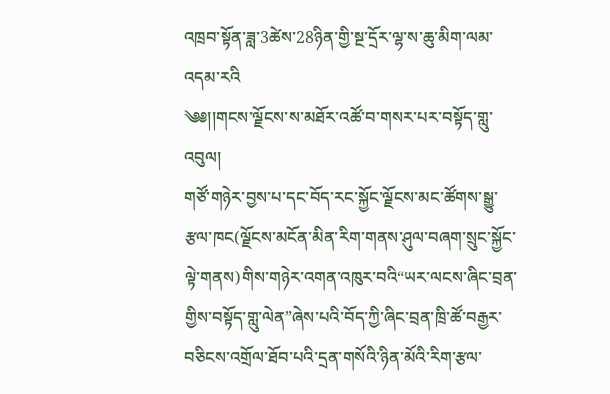འཁྲབ་སྟོན་ཟླ་3ཚེས་28ཉིན་གྱི་སྔ་དྲོར་ལྷ་ས་ཆུ་མིག་ལམ་འདམ་རའི
༄༅།།གངས་ལྗོངས་ས་མཐོར་འཚོ་བ་གསར་པར་བསྟོད་གླུ་འབུལ།
གཙོ་གཉེར་བྱས་པ་དང་བོད་རང་སྐྱོང་ལྗོངས་མང་ཚོགས་སྒྱུ་རྩལ་ཁང(ལྗོངས་མངོན་མིན་རིག་གནས་ཤུལ་བཞག་སྲུང་སྐྱོང་ལྟེ་གནས)གིས་གཉེར་འགན་འཁུར་བའི“ཡར་ལངས་ཞིང་བྲན་གྱིས་བསྟོད་གླུ་ལེན”ཞེས་པའི་བོད་ཀྱི་ཞིང་བྲན་ཁྲི་ཚོ་བརྒྱར་བཅིངས་འགྲོལ་ཐོབ་པའི་དྲན་གསོའི་ཉིན་མོའི་རིག་རྩལ་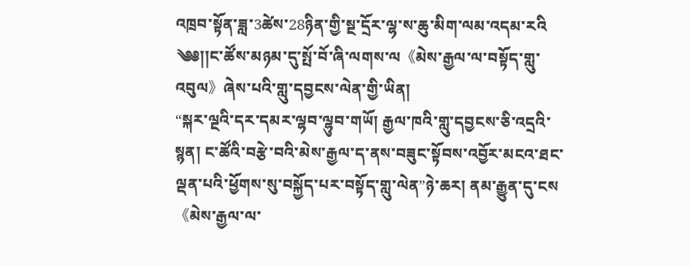འཁྲབ་སྟོན་ཟླ་3ཚེས་28ཉིན་གྱི་སྔ་དྲོར་ལྷ་ས་ཆུ་མིག་ལམ་འདམ་རའི
༄༅།།ང་ཚོས་མཉམ་དུ་སྤོ་བོ་ཞི་ལགས་ལ《མེས་རྒྱལ་ལ་བསྟོད་གླུ་འབུལ》ཞེས་པའི་གླུ་དབྱངས་ལེན་གྱི་ཡིན།
“སྐར་ལྔའི་དར་དམར་ལྷབ་ལྷུབ་གཡོ། རྒྱལ་ཁའི་གླུ་དབྱངས་ཅི་འདྲའི་སྙན། ང་ཚོའི་བརྩེ་བའི་མེས་རྒྱལ་ད་ནས་བཟུང་སྟོབས་འབྱོར་མངའ་ཐང་ལྡན་པའི་ཕྱོགས་སུ་བསྐྱོད་པར་བསྟོད་གླུ་ལེན”ཉེ་ཆར། ནམ་རྒྱུན་དུ་ངས《མེས་རྒྱལ་ལ་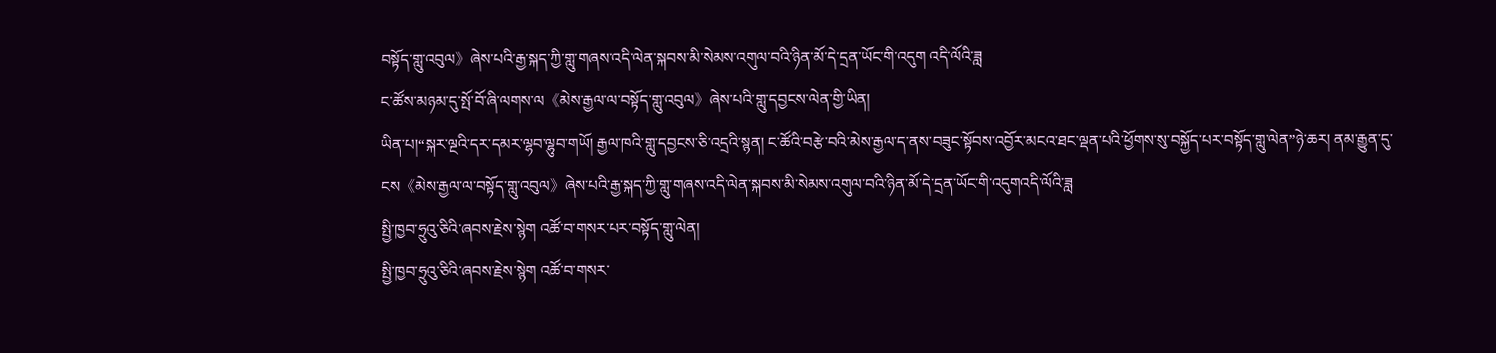བསྟོད་གླུ་འབུལ》ཞེས་པའི་རྒྱ་སྐད་ཀྱི་གླུ་གཞས་འདི་ལེན་སྐབས་མི་སེམས་འགུལ་བའི་ཉིན་མོ་དེ་དྲན་ཡོང་གི་འདུག འདི་ལོའི་ཟླ
ང་ཚོས་མཉམ་དུ་སྤོ་བོ་ཞི་ལགས་ལ《མེས་རྒྱལ་ལ་བསྟོད་གླུ་འབུལ》ཞེས་པའི་གླུ་དབྱངས་ལེན་གྱི་ཡིན།
ཡིན་པ།“སྐར་ལྔའི་དར་དམར་ལྷབ་ལྷུབ་གཡོ། རྒྱལ་ཁའི་གླུ་དབྱངས་ཅི་འདྲའི་སྙན། ང་ཚོའི་བརྩེ་བའི་མེས་རྒྱལ་ད་ནས་བཟུང་སྟོབས་འབྱོར་མངའ་ཐང་ལྡན་པའི་ཕྱོགས་སུ་བསྐྱོད་པར་བསྟོད་གླུ་ལེན”ཉེ་ཆར། ནམ་རྒྱུན་དུ་ངས《མེས་རྒྱལ་ལ་བསྟོད་གླུ་འབུལ》ཞེས་པའི་རྒྱ་སྐད་ཀྱི་གླུ་གཞས་འདི་ལེན་སྐབས་མི་སེམས་འགུལ་བའི་ཉིན་མོ་དེ་དྲན་ཡོང་གི་འདུགའདི་ལོའི་ཟླ
སྤྱི་ཁྱབ་ཧྲུའུ་ཅིའི་ཞབས་རྗེས་སྙེག འཚོ་བ་གསར་པར་བསྟོད་གླུ་ལེན།
སྤྱི་ཁྱབ་ཧྲུའུ་ཅིའི་ཞབས་རྗེས་སྙེག འཚོ་བ་གསར་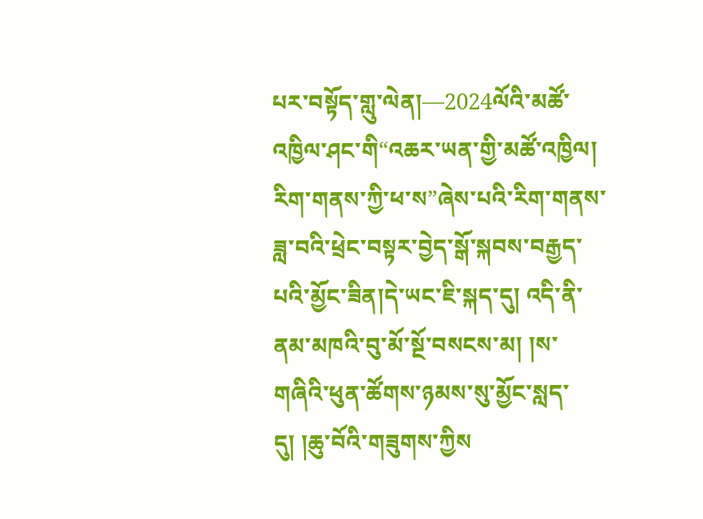པར་བསྟོད་གླུ་ལེན།—2024ལོའི་མཚོ་འཁྱིལ་ཤང་གི“འཆར་ཡན་གྱི་མཚོ་འཁྱིལ། རིག་གནས་ཀྱི་ཕ་ས”ཞེས་པའི་རིག་གནས་ཟླ་བའི་ཕྲེང་བསྟར་བྱེད་སྒོ་སྐབས་བརྒྱད་པའི་མྱོང་ཟིན།དེ་ཡང་ཇི་སྐད་དུ། འདི་ནི་ནམ་མཁའི་བུ་མོ་སྔོ་བསངས་མ། །ས་གཞིའི་ཕུན་ཚོགས་ཉམས་སུ་མྱོང་སླད་དུ། །ཆུ་བོའི་གཟུགས་ཀྱིས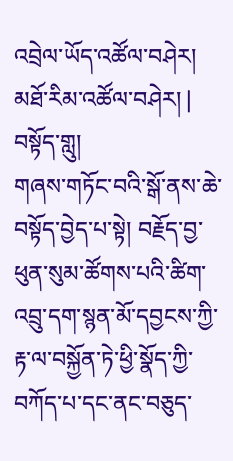འབྲེལ་ཡོད་འཚོལ་བཤེར།
མཐོ་རིམ་འཚོལ་བཤེར། |
བསྟོད་གླུ།
གཞས་གཏོང་བའི་སྒོ་ནས་ཆེ་བསྟོད་བྱེད་པ་སྟེ། བརྗོད་བྱ་ཕུན་སུམ་ཚོགས་པའི་ཚིག་འབྲུ་དག་སྙན་མོ་དབྱངས་ཀྱི་རྟ་ལ་བསྐྱོན་ཏེ་ཕྱི་སྣོད་ཀྱི་བཀོད་པ་དང་ནང་བཅུད་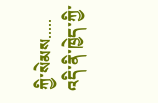ཀྱི་སེམས.....
འདི་ནི་ཁྱེད་ཀྱི་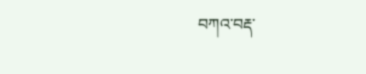བཀའ་བརྡ་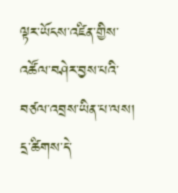ལྟར་ཡོངས་འཛིན་གྱིས་འཚོལ་བཤེར་བྱས་པའི་བཙལ་འབྲས་ཡིན་པ་ལས། དྲ་ཚིགས་དེ་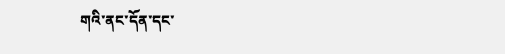གའི་ནང་དོན་དང་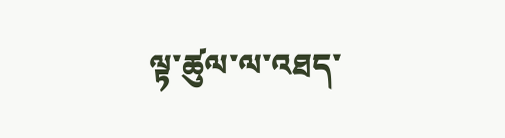ལྟ་ཚུལ་ལ་འཐད་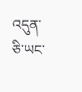འདུན་ཅི་ཡང་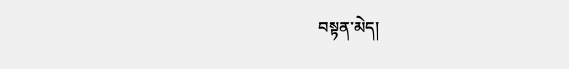བསྟན་མེད།